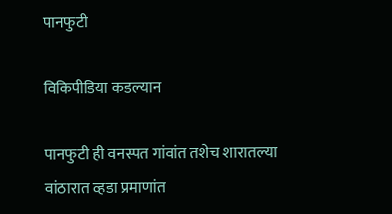पानफुटी

विकिपीडिया कडल्यान

पानफुटी ही वनस्पत गांवांत तशेच शारातल्या वांठारात व्हडा प्रमाणांत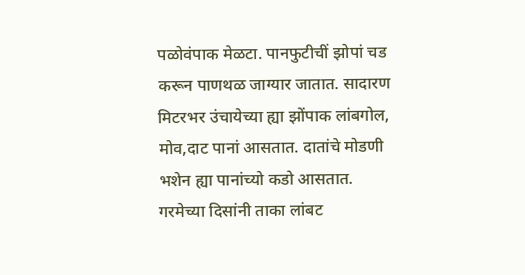पळोवंपाक मेळटा. पानफुटीचीं झोपां चड करून पाणथळ जाग्यार जातात. सादारण मिटरभर उंचायेच्या ह्या झोंपाक लांबगोल, मोव,दाट पानां आसतात. दातांचे मोडणी भशेन ह्या पानांच्यो कडो आसतात. गरमेच्या दिसांनी ताका लांबट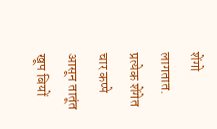शेंगो लागतात. प्रत्येक शेंगेत चार कप्पे आसून तातूंत खूप बियों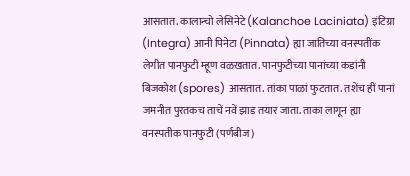आसतात. कालान्चो लेसिनेटे (Kalanchoe Laciniata) इंटिग्रा (Integra) आनी पिनेटा (Pinnata) ह्या जातिच्या वनस्पतींक लेगीत पानफुटी म्हूण वळखतात. पानफुटीच्या पानांच्या कडांनी बिजकोश (spores) आसतात. तांका पाळां फुटतात. तशेंच हीं पानां जमनीत पुरतकच ताचें नवें झाड तयार जाता. ताका लागून ह्या वनस्पतीक पानफुटी (पर्णबीज)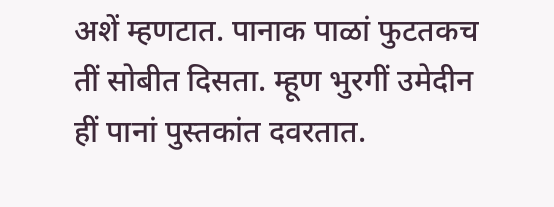अशें म्हणटात. पानाक पाळां फुटतकच तीं सोबीत दिसता. म्हूण भुरगीं उमेदीन हीं पानां पुस्तकांत दवरतात.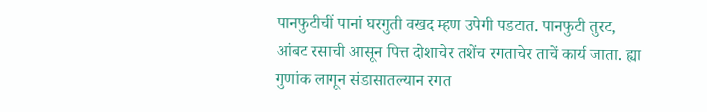पानफुटीचीं पानां घरगुती वखद म्हण उपेगी पडटात. पानफुटी तुरट, आंबट रसाची आसून पित्त दोशाचेर तशेंच रगताचेर ताचें कार्य जाता. ह्या गुणांक लागून संडासातल्यान रगत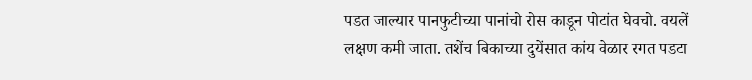पडत जाल्यार पानफुटीच्या पानांचो रोस काडून पोटांत घेवचो. वयलें लक्षण कमी जाता. तशेंच बिकाच्या दुयेंसात कांय वेळार रगत पडटा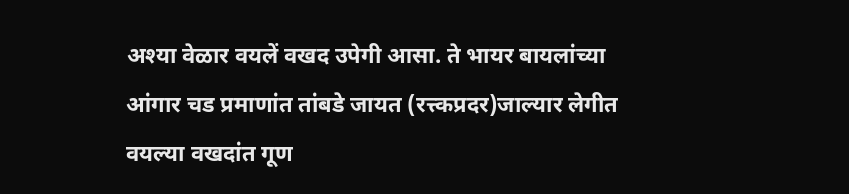अश्या वेळार वयलें वखद उपेगी आसा. ते भायर बायलांच्या आंगार चड प्रमाणांत तांबडे जायत (रत्त्कप्रदर)जाल्यार लेगीत वयल्या वखदांत गूण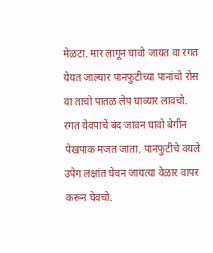मेळटा. मार लागून घावो जायत वा रगत येयत जाल्यार पानफुटीच्या पानांचो रोस वा ताचो पातळ लेप घाव्यार लावचो. रगत येवपाचें बंद जावन घावो बेगीन पेखपाक मजत जाता. पानफुटीचे वयले उपेग लक्षांत घेवन जायत्या वेळार वापर करून घेवचो.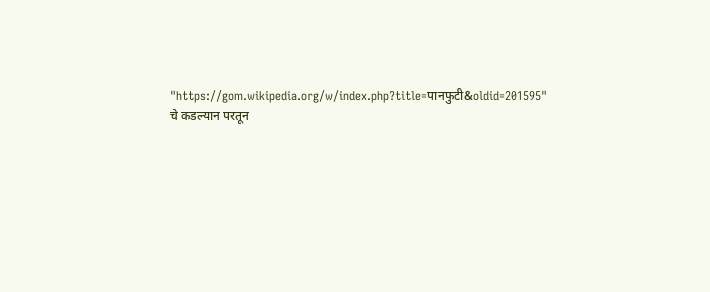"https://gom.wikipedia.org/w/index.php?title=पानफुटी&oldid=201595" चे कडल्यान परतून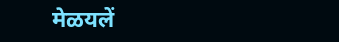मेळयलें